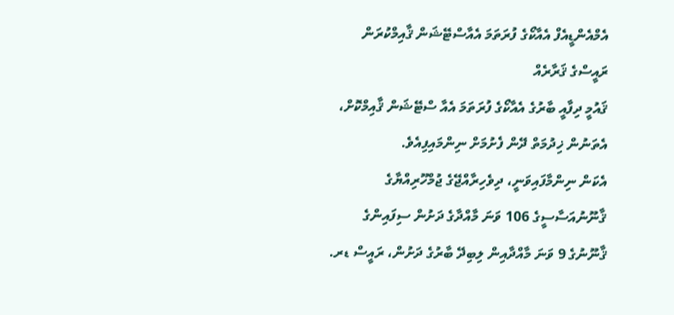އެމްއެންޑީއެފް އެއާކޯގެ ފުރަތަމަ އެއާސްޓޭޝަން ޤާއިމްކުރަން ރައީސްގެ ޤަރާރެއް
ޤައުމީ ދިފާއީ ބާރުގެ އެއާކޯގެ ފުރަތަމަ އެއާ ސްޓޭޝަން ޤާއިމްކޮށް، އެތަނުން ޚިދުމަތް ދޭން ފެށުމަށް ނިންމައިފިއެވެ.
އެކަން ނިންމާފައިވަނީ، ދިވެހިރާއްޖޭގެ ޖުމްހޫރިއްޔާގެ ޤާނޫނުއަސާސީގެ 106 ވަނަ މާއްދާގެ ދަށުން ސިފައިންގެ ޤާނޫނުގެ 9 ވަނަ މާއްދާއިން ލިބިދޭ ބާރުގެ ދަށުން، ރައީސް ޑރ.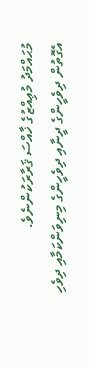މުޙައްމަދު މުޢިއްޒުގެ ޚާއްސަ ޤަރާރަކުންނެވެ.
އެގޮތުން ދިވެހީންގެ ދީނާއި ދިވެހީންގެ މިނިވަންކަމާއި ދިވެހި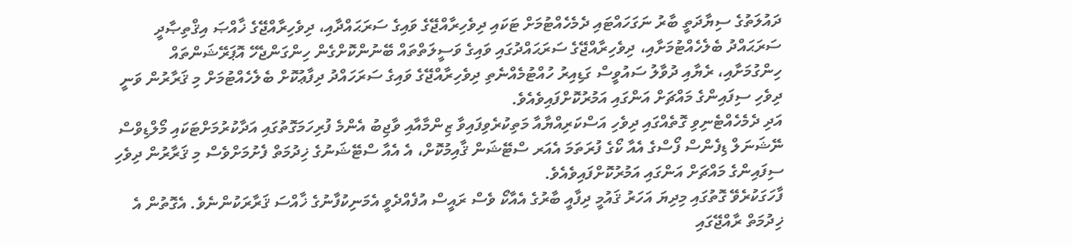ދައުލަތުގެ ސިޔާދަތީ ބާރު ނަގަހައްޓައި ދެމެހެއްޓުމަށް ޓަކައި ދިވެހިރާއްޖޭގެ ވައިގެ ސަރަޙައްދާއި، ދިވެހިރާއްޖޭގެ ޚާއްޞަ އިޤްތިޞާދީ ސަރަޙައްދު ބެލެހެއްޓުމަށާއި، ދިވެހިރާއްޖޭގެ ސަރަޙައްދުގައި ވައިގެ ވަސީލަތްތައް ބޭނުންކޮށްގެން ހިންގަންޖެހޭ އޮޕަރޭޝަންތައް ހިންގުމަށާއި، ރެޔާއި ދުވާލު ސައުވީސް ގަޑިއިރު ހުއްޓުމެއްނެތި ދިވެހިރާއްޖޭގެ ވައިގެ ސަރަހައްދު ދިފާޢުކޮށް ބެލެހެއްޓުމަށް މި ޤަރާރުން ވަނީ ދިވެހި ސިފައިންގެ މައްޗަށް އަންގައި އަމުރުކޮށްފައިވެއެވެ.
އަދި ދެމެހެއްޓެނިވި ގޮތެއްގައި ދިވެހި އަސްކަރިއްޔާއާ މަތިކުރެވިފައިވާ ޒިންމާއާއި ވާޖިބު އެންމެ ފުރިހަމަގޮތުގައި އަދާކުރުމަށްޓަކައި މޯލްޑިވްސް ނޭޝަނަލް ޑިފެންސް ފޯސްގެ އެއާ ކޯގެ ފުރަތަމަ އެއަރ ސްޓޭޝަން ޤާއިމުކޮށް، އެ އެއާ ސްޓޭޝަނުގެ ޚިދުމަތް ފެށުމަށްވެސް މި ޤަރާރުން ދިވެހި ސިފައިންގެ މައްޗަށް އަންގައި އަމުރުކޮށްފައިވެއެވެ.
ފާހަގަކުރެވޭ ގޮތުގައި މިދިޔަ އަހަރު ޤައުމީ ދިފާއީ ބާރުގެ އެއާކޯ ވެސް ރައީސް އުފެއްދެވީ އެމަނިކުފާނުގެ ޚާއްސަ ޤަރާރަކުންނެވެ. އެގޮތުން އެ ޚިދުމަތް ރާއްޖޭގައި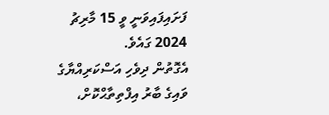ފަށައިފައިވަނީ ވީ 15 މާރިޗު 2024 ގައެވެ.
އެގޮތުން ދިވެހި އަސްކަރިއްޔާގެ ވައިގެ ބާރު އިފްތިތާޙްކޮށް،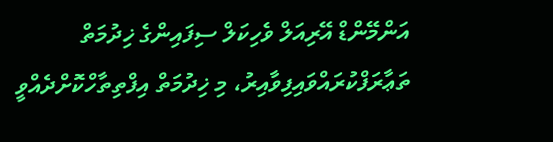އަންމޭންޑް އޭރިއަލް ވެހިކަލް ސިފައިންގެ ޚިދުމަތް ތަޢާރަފްކުރައްވައިފިވާއިރު، މި ޚިދުމަތް އިފްތިތާހްކޮށްދެއްވީ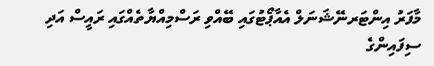މާފަރު އިންޓަރނޭޝަނަލް އެއާޕޯޓުގައި ބޭއްވި ރަސްމިއްޔާތެއްގައި ރައީސް އަދި ސިފައިންގެ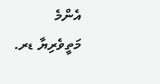އެންމެ މަތީވެރިޔާ ޑރ.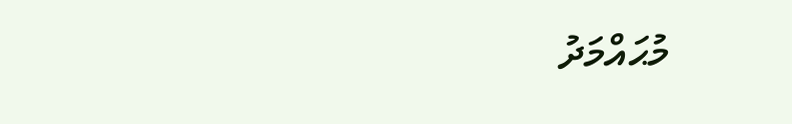މުޙައްމަދު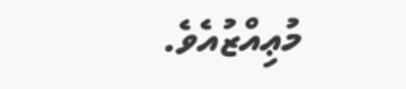މުޢިއްޒުއެވެ.